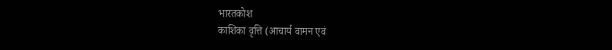भारतकोश
काशिका वृत्ति (आचार्य वामन एवं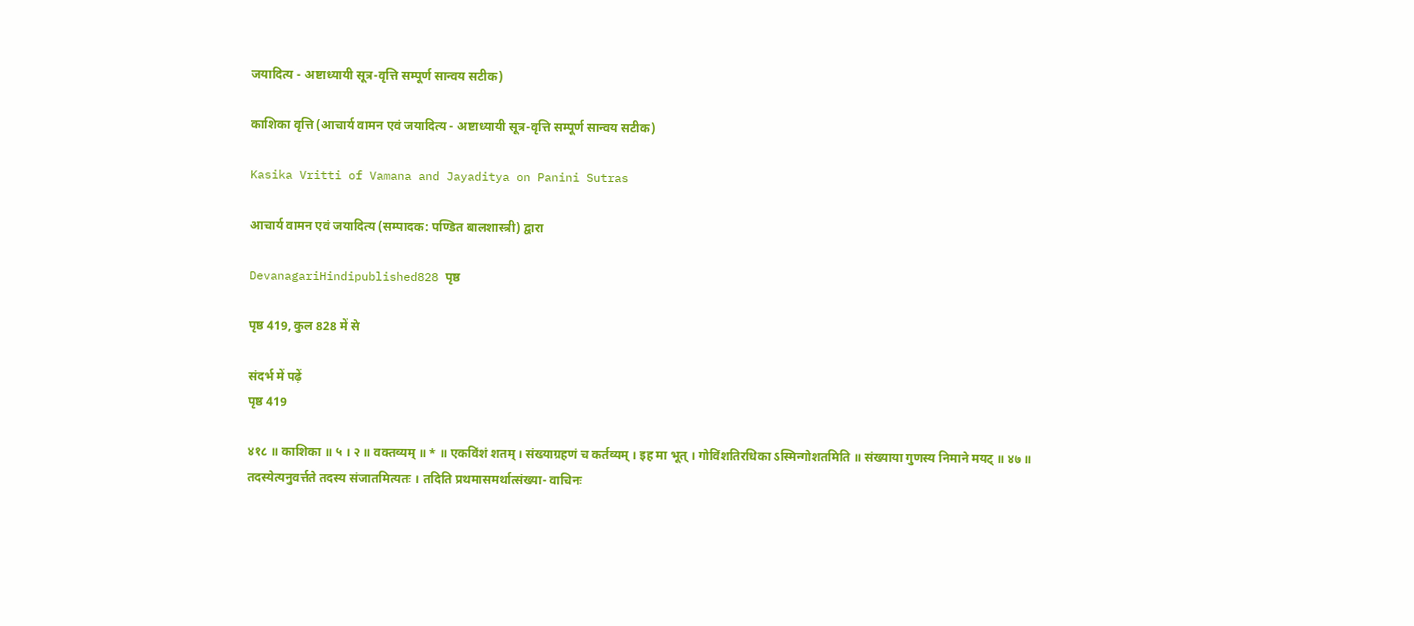जयादित्य - अष्टाध्यायी सूत्र-वृत्ति सम्पूर्ण सान्वय सटीक)

काशिका वृत्ति (आचार्य वामन एवं जयादित्य - अष्टाध्यायी सूत्र-वृत्ति सम्पूर्ण सान्वय सटीक)

Kasika Vritti of Vamana and Jayaditya on Panini Sutras

आचार्य वामन एवं जयादित्य (सम्पादक: पण्डित बालशास्त्री) द्वारा

DevanagariHindipublished828 पृष्ठ

पृष्ठ 419, कुल 828 में से

संदर्भ में पढ़ें
पृष्ठ 419

४१८ ॥ काशिका ॥ ५ । २ ॥ वक्तव्यम् ॥ * ॥ एकविंशं शतम् । संख्याग्रहणं च कर्तव्यम् । इह मा भूत् । गोविंशतिरधिका ऽस्मिन्गोशतमिति ॥ संख्याया गुणस्य निमाने मयट् ॥ ४७ ॥ तदस्येत्यनुवर्त्तते तदस्य संजातमित्यतः । तदिति प्रथमासमर्थात्संख्या- वाचिनः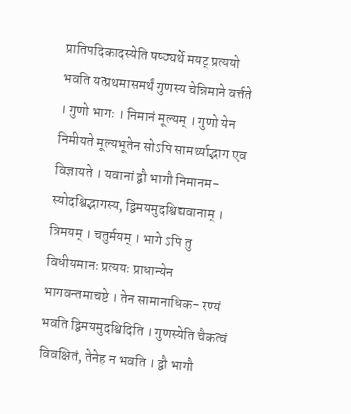प्रातिपदिकादस्येति षष्ठ्यर्थे मयट् प्रत्ययो भवति यत्प्रथमासमर्थं गुणस्य चेन्निमाने वर्त्तते । गुणो भागः । निमानं मूल्यम् । गुणो येन निमीयते मूल्यभूतेन सोऽपि सामर्थ्याद्भाग एव विज्ञायते । यवानां द्वौ भागौ निमानम- स्योदश्विद्भागस्य, द्विमयमुदश्विद्यवानाम् । त्रिमयम् । चतुर्मयम् । भागे ऽपि तु विधीयमानः प्रत्ययः प्राधान्येन भागवन्तमाचष्टे । तेन सामानाधिक- रण्यं भवति द्विमयमुदश्विदिति । गुणस्येति चैकत्वं विवक्षितं, तेनेह न भवति । द्वौ भागौ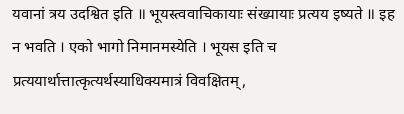यवानां त्रय उदश्वित इति ॥ भूयस्त्ववाचिकायाः संख्यायाः प्रत्यय इष्यते ॥ इह न भवति । एको भागो निमानमस्येति । भूयस इति च प्रत्ययार्थात्तात्कृत्यर्थस्याधिक्यमात्रं विवक्षितम्,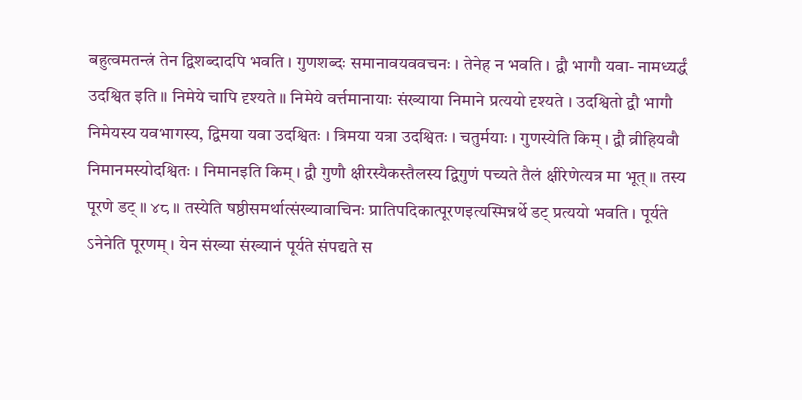बहुत्वमतन्त्रं तेन द्विशब्दादपि भवति । गुणशब्दः समानावयववचनः । तेनेह न भवति । द्वौ भागौ यवा- नामध्यर्द्धं उदश्वित इति ॥ निमेये चापि दृश्यते ॥ निमेये वर्त्तमानायाः संख्याया निमाने प्रत्ययो दृश्यते । उदश्वितो द्वौ भागौ निमेयस्य यवभागस्य, द्विमया यवा उदश्वितः । त्रिमया यत्रा उदश्वितः । चतुर्मयाः । गुणस्येति किम् । द्वौ व्रीहियवौ निमानमस्योदश्वितः । निमानइति किम् । द्वौ गुणौ क्षीरस्यैकस्तैलस्य द्विगुणं पच्यते तैलं क्षीरेणेत्यत्र मा भूत् ॥ तस्य पूरणे डट् ॥ ४८ ॥ तस्येति षष्ठीसमर्थात्संख्यावाचिनः प्रातिपदिकात्पूरणइत्यस्मिन्नर्थे डट् प्रत्ययो भवति । पूर्यते ऽनेनेति पूरणम् । येन संख्या संख्यानं पूर्यते संपद्यते स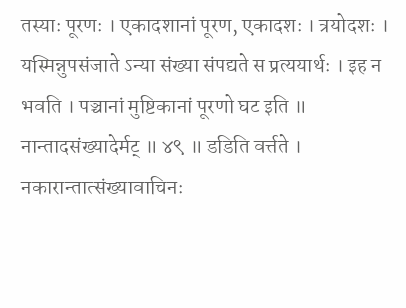तस्याः पूरणः । एकादशानां पूरण, एकादशः । त्रयोदशः । यस्मिन्नुपसंजाते ऽन्या संख्या संपद्यते स प्रत्ययार्थः । इह न भवति । पञ्चानां मुष्टिकानां पूरणो घट इति ॥ नान्तादसंख्यादेर्मट् ॥ ४९ ॥ डडिति वर्त्तते । नकारान्तात्संख्यावाचिनः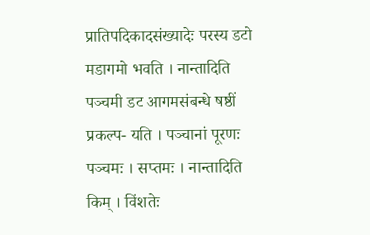प्रातिपदिकादसंख्यादेः परस्य डटो मडागमो भवति । नान्तादिति पञ्चमी डट आगमसंबन्धे षष्ठीं प्रकल्प- यति । पञ्चानां पूरणः पञ्चमः । सप्तमः । नान्तादिति किम् । विंशतेः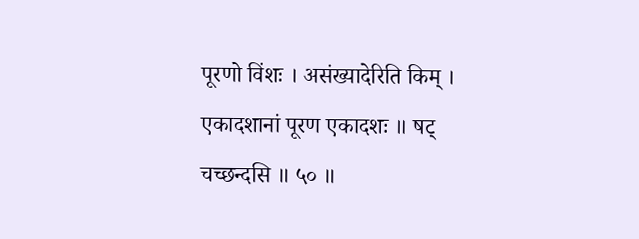पूरणो विंशः । असंख्यादेरिति किम् । एकादशानां पूरण एकादशः ॥ षट् चच्छन्दसि ॥ ५० ॥